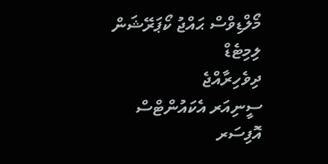މޯލްޑިވްސް ޙައްޖު ކޯޕަރޭޝަން ލިމިޓެޑް
ދިވެހިރާއްޖެ
ސީނިއަރ އެކައުންޓްސް އޮފިސަރ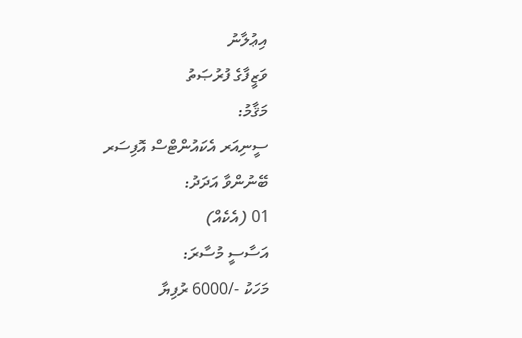އިޢުލާނު
ވަޒީފާގެ ފުރުޞަތު
މަޤާމު:
ސީނިއަރ އެކައުންޓްސް އޮފިސަރ
ބޭނުންވާ އަދަދު:
01 (އެކެއް)
އަސާސީ މުސާރަ:
މަހަކު -/6000 ރުފިޔާ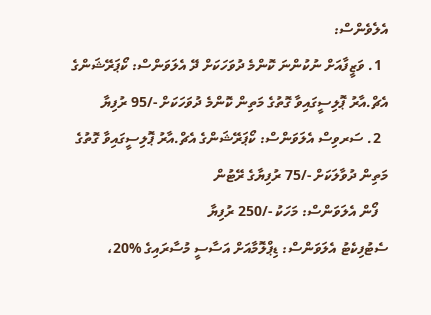އެލެވެންސް:
  1. ވަޒީފާއަށް ނުކުންނަ ކޮންމެ ދުވަހަކަށް ދޭ އެލަވަންސް: ކޯޕަރޭޝަންގެ އެޗް.އާރު ޕޮލިސީގައިވާ ގޮތުގެ މަތިން ކޮންމެ ދުވަހަކަށް -/95 ރުފިޔާ
  2. ސަރވިސް އެލަވަންސް: ކޯޕަރޭޝަންގެ އެޗް.އާރު ޕޮލިސީގައިވާ ގޮތުގެ މަތިން ދުވާލަކަށް -/75 ރުފިޔާގެ ރޭޓުން
   ފޯން އެލަވަންސް: މަހަކު -/250 ރުފިޔާ
ސެޓުފިކެޓު އެލަވަންސް: ޑިޕްލޮމާއަށް އަސާސީ މުސާރައިގެ %20،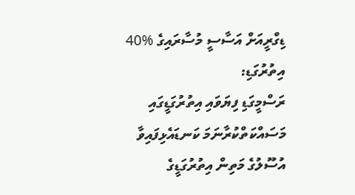ޑިގްރީއަށް އަސާސީ މުސާރައިގެ %40
އިތުރުގަޑި:
ރަސްމީގަޑި ފިޔަވައި އިތުރުގަޑީގައި މަސައްކަތްކުރާނަމަ ކަނޑައެޅިފައިވާ އުސޫލުގެ މަތިން އިތުރުގަޑީގެ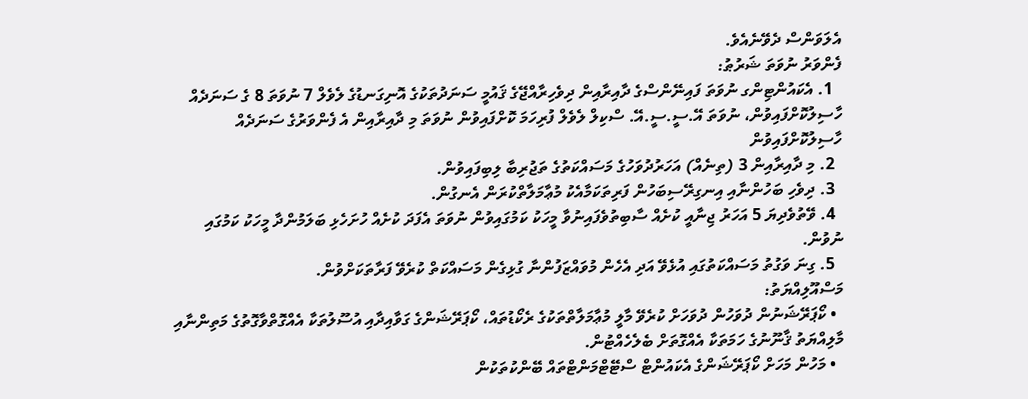އެލަވަންސް ދެވޭނެއެވެ.
ފެންވަރު ނުވަތަ ޝަރުޠު:
  1. އެކައުންޓިންގ ނުވަތަ ފައިނޭންސްގެ ދާއިރާއިން ދިވެހިރާއްޖޭގެ ޤައުމީ ސަނަދުތަކުގެ އޮނިގަނޑުގެ ލެވެލް 7 ނުވަތަ 8 ގެ ސަނަދެއް ހާސިލުކޮށްފައިވުން، ނުވަތަ އޭ.ސީ.ސީ.އޭ. ސްކިލް ލެވެލް ފުރިހަމަ ކޮށްފައިވުން ނުވަތަ މި ދާއިރާއިން އެ ފެންވަރުގެ ސަނަދެއް ހާސިލުކޮށްފައިވުން
  2. މި ދާއިރާއިން 3 (ތިނެއް) އަހަރުދުވަހުގެ މަސައްކަތުގެ ތަޖުރިބާ ލިބިފައިވުން.
  3. ދިވެހި ބަހުންނާއި އިނގިރޭސިބަހުން ފަރިތަކަމާއެކު މުޢާމަލާތްކުރަން އެނގުން.
  4. ވޭތުވެދިޔަ 5 އަހަރު ޖިނާއީ ކުށެއް ސާބިތުވެފައިނުވާ މީހަކު ކަމުގައިވުން ނުވަތަ އެފަދަ ކުށެއް ހުށަހެޅި ބަލަމުންދާ މީހަކު ކަމުގައި ނުވުން.
  5. ގިނަ ވަގުތު މަސައްކަތުގައި އުޅެވޭ އަދި އެހެން މުވައްޒަފުންނާ ގުޅިގެން މަސައްކަތް ކުރެވޭ ފަރާތަކަށްވުން.
މަސްއޫލިއްޔަތު:
  • ކޯޕަރޭޝަނުން ދުވަހުން ދުވަހަށް ކުރެވޭ މާލީ މުޢާމަލާތްތަކުގެ ރެކޯޑުތައް، ކޯޕަރޭޝަންގެ ގަވާއިދާއި އުސޫލުތަކާ އެއްގޮތްވާގޮތުގެ މަތިންނާއި މާލިއްޔަތު ޤާނޫނުގެ ހަމަތަކާ އެއްގޮތަށް ބެލެހެއްޓުން.
  • މަހުން މަހަށް ކޯޕަރޭޝަންގެ އެކައުންޓް ސްޓޭޓްމަންޓްތައް ބޭންކުތަކުން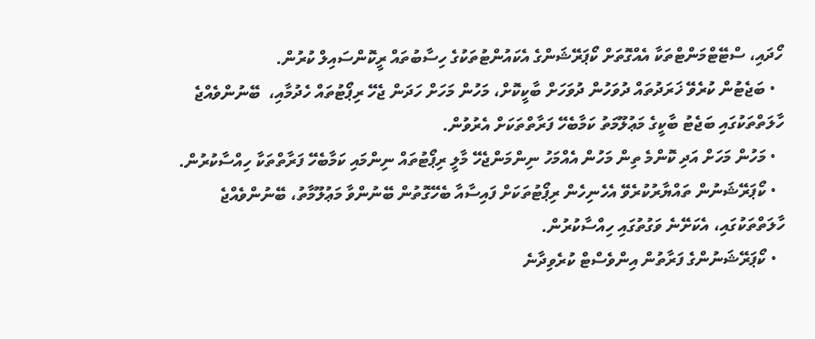ހޯދައި، ސްޓޭޓްމަންޓްތަކާ އެއްގޮތަށް ކޯޕަރޭޝަންގެ އެކައުންޓުތަކުގެ ހިސާބުތައް ރީކޮންސައިލް ކުރުން.
  • ބަޖެޓުން ކުރެވޭ ޚަރަދުތައް ދުވަހުން ދުވަހަށް ބާކީކޮށް، މަހުން މަހަށް ހަދަން ޖެހޭ ރިޕޯޓުތައް ހެދުމާއި،  ބޭނުންވެއްޖެ ހާލަތްތަކުގައި ބަޖެޓު ބާކީގެ މަޢުލޫމަތު ކަމާބެހޭ ފަރާތްތަކަށް އެރުވުން.
  • މަހުން މަހަށް އަދި ކޮންމެ ތިން މަހުން އެއްމަހު ނިންމަންޖެހޭ މާލީ ރިޕޯޓުތައް ނިންމައި ކަމާބެހޭ ފަރާތްތަކާ ހިއްސާކުރުން.
  • ކޯޕަރޭޝަނުން ތައްޔާރުކުރެވޭ އެހެނިހެން ރިޕޯޓުތަކަށް ފައިސާއާ ބެހޭގޮތުން ބޭނުންވާ މަޢުލޫމާތު، ބޭނުންވެއްޖެ ހާލަތްތަކުގައި، އެކަށޭނެ ވަގުތުގައި ހިއްސާކުރުން.
  • ކޯޕަރޭޝަނުންގެ ފަރާތުން އިންވެސްޓް ކުރެވިދާނެ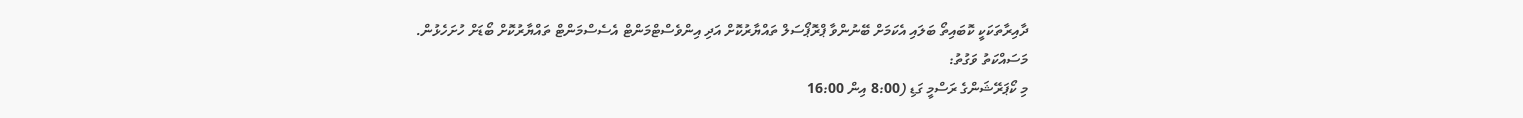ދާއިރާތަކަކީ ކޮބައިތޯ ބަލައި އެކަމަށް ބޭނުންވާ ޕްރޮޕޯސަލް ތައްޔާރުކޮށް އަދި އިންވެސްޓްމަންޓް އެސެސްމަންޓް ތައްޔާރުކޮށް ބޯޑަށް ހުށަހެޅުން.
މަސައްކަތު ވަގުތު:
މި ކޯޕަރޭޝަންގެ ރަސްމީ ގަޑި (8:00 އިން 16:00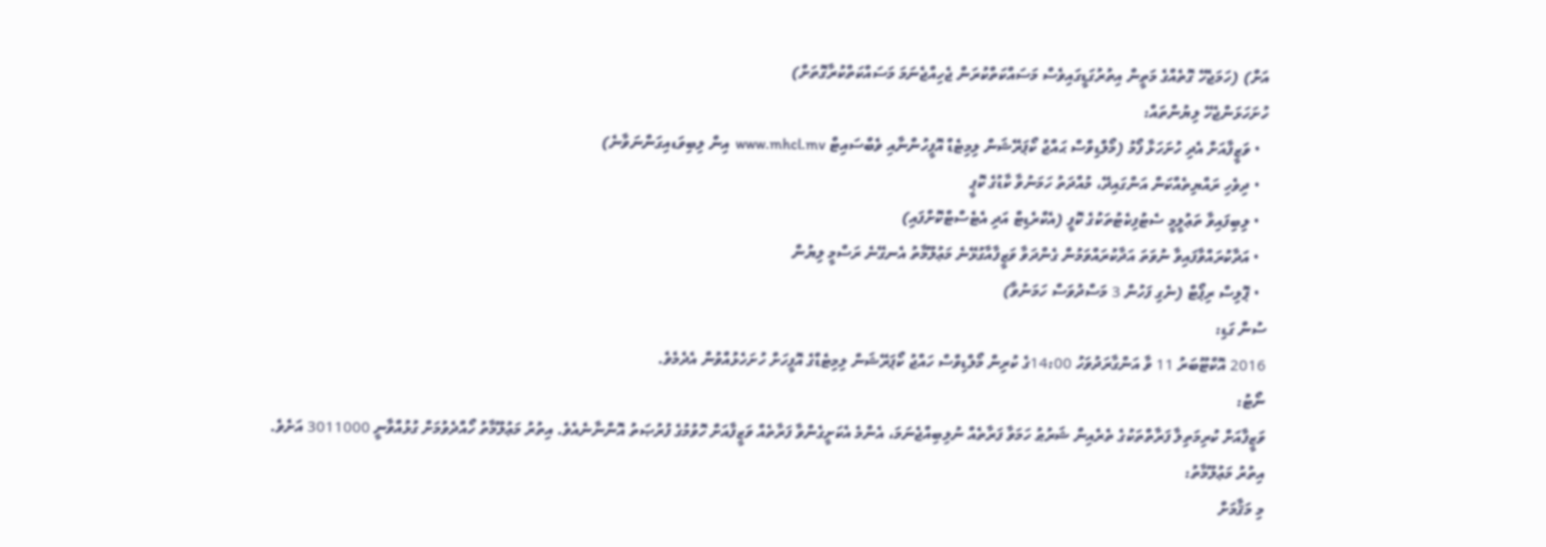އަށް) (ހަމަޖެހޭ ގޮތެއްގެ މަތީން އިތުރުގަޑީގައިވެސް މަސައްކަތްކުރަން ޖެހިއްޖެނަމަ މަސައްކަތްކުރާގޮތަށް)
ހުށަހަޅަންޖެހޭ ލިޔުންތައް:
  • ވަޒީފާއަށް އެދި ހުށަހަޅާ ފޯމު (މޯލްޑިވްސް ޙައްޖު ކޯޕަރޭޝަން ލިމިޓެޑް އޮފީހުންނާއި ވެބްސައިޓް www.mhcl.mv  އިން ލިބިވަޑއިގަންނަވާނެ)
  • ދިވެހި ރައްޔިތެއްކަން އަންގައިދޭ، މުއްދަތު ހަމަނުވާ ކާޑުގެ ކޮޕީ
  • ލިބިފައިވާ ތަޢުލީމީ ސެޓުފިކެޓުތަކުގެ ކޮފީ (އެކްރެޑިޓް އަދި އެޓެސްޓްކޮށްފައި)
  • އަދާކުރައްވާފައިވާ ނުވަތަ އަދާކުރައްވަމުން ގެންދަވާ ވަޒީފާއާގުޅޭނެ މަޢުލޫމާތު އެނގޭނެ ރަސްމީ ލިޔުން
  • ޕޮލިސް ރިޕޯޓް (ނެގި ފަހުން 3 މަސްދުވަސް ހަމަނުވާ)
ސުން ގަޑި:
2016 އޮކްޓޫބަރު 11 ވާ އަންގާރަދުވަހު 14:00ގެ ކުރިން މޯލްޑިވްސް ހައްޖު ކޯޕަރޭޝަން ލިމިޓެޑްގެ އޮފީހަށް ހުށަހެޅުއްވުން އެދެމެވެ.
ނޯޓު:
ވަޒީފާއަށް ކުރިމަތިލާ ފަރާތްތަކުގެ ތެރެއިން ޝަރުޠު ހަމަވާ ފަރާތެއް ނުލިބިއްޖެނަމަ، އެންމެ އެކަށީގެންވާ ފަރާތެއް ވަޒީފާއަށް ހޮވުމުގެ ފުރުޞަތު އޮންނާނެއެވެ. އިތުރު މަޢުލޫމާތު ހޯއްދެވުމަށް ގުޅުއްވާނީ 3011000 އަށެވެ.
އިތުރު މަޢުލޫމާތު:
މި މަޤާމަށް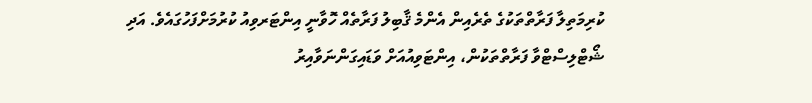ކުރިމަތިލާ ފަރާތްތަކުގެ ތެރެއިން އެންމެ ޤާބިލު ފަރާތެއް ހޮވާނީ އިންޓަރވިއު ކުރުމަށްފަހުގައެވެ. އަދި ޝޯޓްލިސްޓްވާ ފަރާތްތަކުން، އިންޓަވިއުއަށް ވަޑައިގަންނަވާއިރު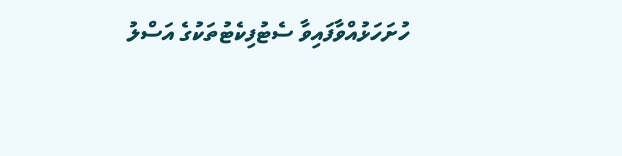ހުށަހަޅުއްވާފައިވާ ސެޓުފިކެޓުތަކުގެ އަސްލު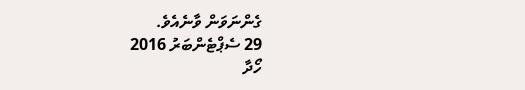ގެންނަވަން ވާނެއެވެ.
29 ސެޕްޓެންބަރު 2016
ހޯދާ